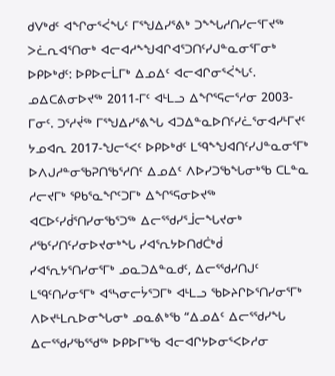ᑯᐯᒃᑯᑦ ᐊᖏᓂᕐᐹᖓᑦ ᒥᕐᖑᐃᓯᕐᕕᒃ ᑐᖕᖓᓱᑎᓯᓕᕐᒥᔪᖅ ᐳᓛᕆᐊᕐᑎᓂᒃ ᐊᓕᐊᓱᖕᖑᐊᒋᐊᕐᑐᑎᑦᓯᒍᓐᓇᓂᕐᒥᓂᒃ ᐅᑭᐅᒃᑯᑦ: ᐅᑭᐅᓕᒫᒥᒃ ᐃᓄᐃᑦ ᐊᓕᐊᒋᓂᕐᐹᖓᑦ.
ᓄᐃᑕᕕᓂᐅᔪᖅ 2011-ᒥᑦ ᐊᒻᒪᓗ ᐃᖏᕐᕋᓕᕐᓱᓂ 2003-ᒥᓂᑦ. ᑐᕐᓱᔫᖅ ᒥᕐᖑᐃᓯᕐᕕᖓ ᐊᑐᐃᓐᓇᐅᑎᑦᓯᓛᕐᓂᐊᓯᒻᒥᔪᑦ ᔭᓄᐊᕆ 2017-ᖑᓕᕐᐸᑦ ᐅᑭᐅᒃᑯᑦ ᒪᙯᖕᖑᐊᑎᑦᓯᒍᓐᓇᓂᕐᒥᒃ ᐅᐱᒍᓱᓐᓂᖃᕈᑎᖃᕐᓱᑎᑦ ᐃᓄᐃᑦ ᐱᐅᓯᑐᖃᖓᓂᒃᖃ ᑕᒪᓐᓇ ᓱᓕᔪᒥᒃ ᕿᑲᕐᓇᖏᑦᑐᒥᒃ ᐃᖏᕐᕋᓂᐅᔪᖅ ᐊᑕᐅᑦᓯᑰᕐᑎᓯᓂᖃᕐᑐᖅ ᐃᓕᕐᖁᓯᕐᒨᓕᖓᔪᓂᒃ ᓱᖃᑦᓯᑎᑦᓯᓂᐅᔪᓂᒃᖓ ᓯᐊᕐᕆᔭᐅᑎᑯᑖᒃᑰ ᓯᐊᕐᕆᔭᕐᑎᓯᓂᕐᒥᒃ ᓄᓇᑐᐃᓐᓇᑯᑦ, ᐃᓕᕐᖁᓯᑎᒍᑦ ᒪᙯᑦᑎᓯᓂᕐᒥᒃ ᐊᕐᓴᓂᓕᔮᕐᑐᒥᒃ ᐊᒻᒪᓗ ᖃᐅᔨᒋᐅᕐᑎᓯᓂᕐᒥᒃ ᐱᐅᔪᒻᒪᕆᐅᓂᖓᓂᒃ ᓄᓇᕕᒃᖃ “ᐃᓄᐃᑦ ᐃᓕᕐᖁᓯᖓ ᐃᓕᕐᖁᓯᖃᕐᖁᖅ ᐅᑭᐅᒥᒃᖃ ᐊᓕᐊᒋᔭᐅᓂᕐᐸᐅᓱᓂ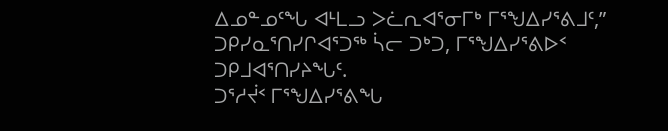ᐃᓄᓐᓄᑦᖓ ᐊᒻᒪᓗ ᐳᓛᕆᐊᕐᓂᒥᒃ ᒥᕐᖑᐃᓯᕐᕕᒧᑦ,” ᑐᑭᓯᓇᕐᑎᓯᒋᐊᕐᑐᖅ ᓵᓕ ᑐᒃᑐ, ᒥᕐᖑᐃᓯᕐᕕᐅᑉ ᑐᑭᒧᐊᕐᑎᓯᔨᖓᑦ.
ᑐᕐᓱᔫᑉ ᒥᕐᖑᐃᓯᕐᕕᖓ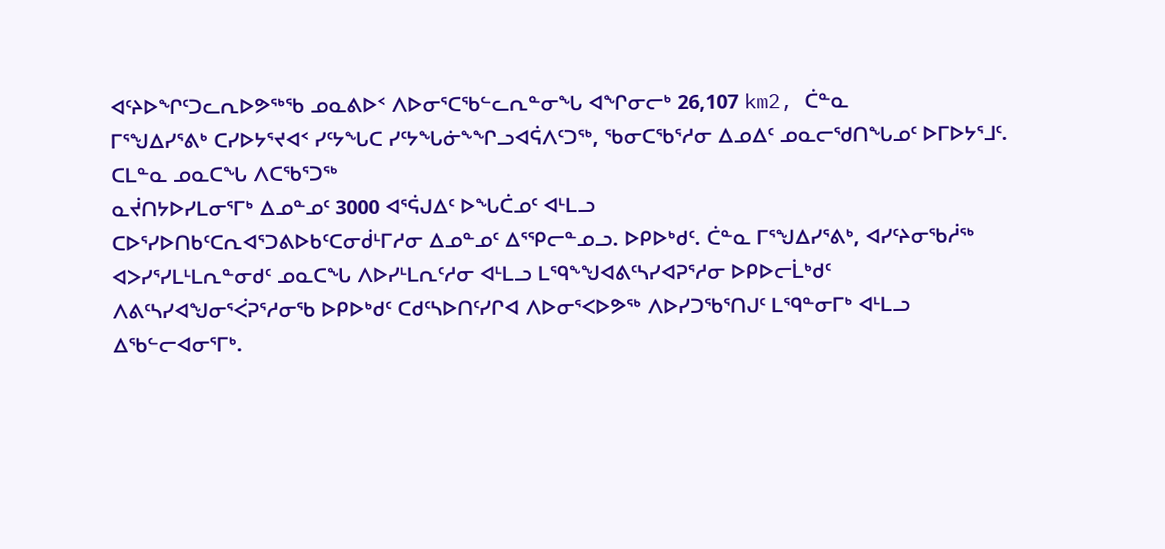ᐊᑦᔨᐅᖏᑦᑐᓚᕆᐅᕗᖅᖃ ᓄᓇᕕᐅᑉ ᐱᐅᓂᕐᑕᖃᓪᓚᕆᓐᓂᖓ ᐊᖏᓂᓕᒃ 26,107 km2, ᑖᓐᓇ
ᒥᕐᖑᐃᓯᕐᕕᒃ ᑕᓯᐅᔭᕐᔪᐊᑉ ᓯᑦᔭᖓᑕ ᓯᑦᔭᖓᓃᖕᖏᓗᐊᕌᐱᑦᑐᖅ, ᖃᓂᑕᖃᕐᓱᓂ ᐃᓄᐃᑦ ᓄᓇᓕᖁᑎᖓᓄᑦ ᐅᒥᐅᔭᕐᒧᑦ.
ᑕᒪᓐᓇ ᓄᓇᑕᖓ ᐱᑕᖃᕐᑐᖅ
ᓇᔫᑎᔭᐅᓯᒪᓂᕐᒥᒃ ᐃᓄᓐᓄᑦ 3000 ᐊᕐᕌᒍᐃᑦ ᐅᖓᑖᓄᑦ ᐊᒻᒪᓗ
ᑕᐅᕐᓯᐅᑎᑲᑦᑕᕆᐊᕐᑐᕕᐅᑲᑦᑕᓂᑰᒻᒥᓱᓂ ᐃᓄᓐᓄᑦ ᐃᕐᕿᓕᓐᓄᓗ. ᐅᑭᐅᒃᑯᑦ. ᑖᓐᓇ ᒥᕐᖑᐃᓯᕐᕕᒃ, ᐊᓯᑦᔨᓂᖃᓲᖅ
ᐊᐳᓯᕐᓯᒪᒻᒪᕆᓐᓂᑯᑦ ᓄᓇᑕᖓ ᐱᐅᓯᒻᒪᕆᑦᓱᓂ ᐊᒻᒪᓗ ᒪᙯᖕᖑᐊᕕᑦᓴᓯᐊᕈᕐᓱᓂ ᐅᑭᐅᓕᒫᒃᑯᑦ
ᐱᕕᑦᓴᓯᐊᖑᓂᕐᐹᕈᕐᓱᓂᖃ ᐅᑭᐅᒃᑯᑦ ᑕᑯᑦᓴᐅᑎᑦᓯᒋᐊ ᐱᐅᓂᕐᐸᐅᕗᖅ ᐱᐅᓯᑐᖃᕐᑎᒍᑦ ᒪᙯᓐᓂᒥᒃ ᐊᒻᒪᓗ
ᐃᖃᓪᓕᐊᓂᕐᒥᒃ.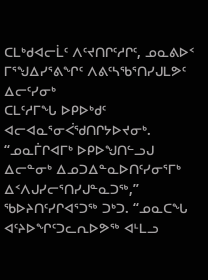ᑕᒪᒃᑯᐊᓕᒫᑦ ᐱᑦᔪᑎᒋᑦᓱᒋᑦ, ᓄᓇᕕᐅᑉ ᒥᕐᖑᐃᓯᕐᕕᖏᑦ ᐱᕕᑦᓴᖃᕐᑎᓯᒍᒪᕗᑦ ᐃᓕᑦᓯᓂᒃ
ᑕᒪᑦᓱᒥᖓ ᐅᑭᐅᒃᑯᑦ ᐊᓕᐊᓇᕐᓂᐹᖁᑎᒋᔭᐅᔪᓂᒃ.
“ᓄᓇᒦᒋᐊᒥᒃ ᐅᑭᐅᖑᑎᓪᓗᒍ ᐃᓕᓐᓂᒃ ᐃᓄᑐᐃᓐᓇᐅᑎᑦᓯᓂᕐᒥᒃ ᐃᑉᐱᒍᓯᓕᕐᑎᓯᒍᓐᓇᑐᖅ,” ᖃᐅᔨᑎᑦᓯᒋᐊᕐᑐᖅ ᑐᒃᑐ. “ᓄᓇᑕᖓ ᐊᑦᔨᐅᖏᑦᑐᓚᕆᐅᕗᖅ ᐊᒻᒪᓗ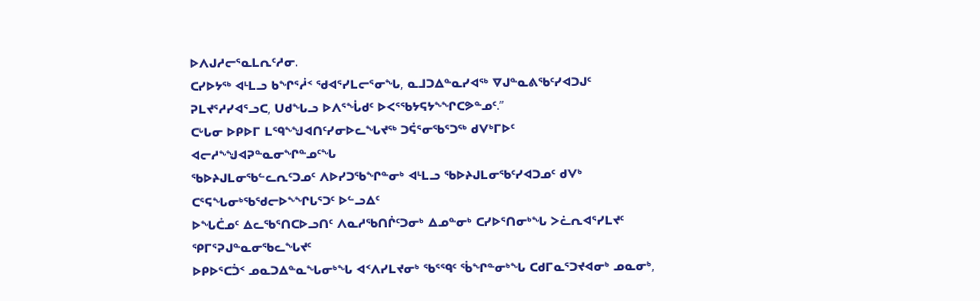ᐅᐱᒍᓱᓕᕐᓇᒪᕆᑦᓱᓂ.
ᑕᓯᐅᔭᖅ ᐊᒻᒪᓗ ᑲᖏᕐᓲᑉ ᖁᐊᕐᓯᒪᓕᕐᓂᖓ, ᓇᒧᑐᐃᓐᓇᓯᐊᖅ ᐁᒍᓐᓇᕕᖃᑦᓯᐊᑐᒍᑦ ᕈᒪᔪᕐᓱᓯᐊᕐᓗᑕ, ᑌᑯᖓᓗ ᐅᐱᕐᖔᑯᑦ ᐅᐸᕐᖃᔭᕋᔭᖕᖏᑕᕗᓐᓄᑦ.”
ᑕᒡᒐᓂ ᐅᑭᐅᒥ ᒪᙯᖕᖑᐊᑎᑦᓯᓂᐅᓚᖓᔪᖅ ᑐᕌᕐᓂᖃᕐᑐᖅ ᑯᐯᒃᒥᐅᑦ
ᐊᓕᓱᖕᖑᐊᕈᓐᓇᓂᖏᓐᓄᑦᖓ
ᖃᐅᔨᒍᒪᓂᖃᓪᓚᕆᑦᑐᓄᑦ ᐱᐅᓯᑐᖃᖏᓐᓂᒃ ᐊᒻᒪᓗ ᖃᐅᔨᒍᒪᓂᖃᑦᓯᐊᑐᓄᑦ ᑯᐯᒃ ᑕᕐᕋᖓᓂᒃᖃᖁᓕᐅᖕᖏᒐᕐᑐᑦ ᐅᓪᓗᐃᑦ
ᐅᖓᑖᓄᑦ ᐃᓚᖃᕐᑎᑕᐅᓗᑎᑦ ᐱᓇᓱᖃᑎᒌᑦᑐᓂᒃ ᐃᓄᓐᓂᒃ ᑕᓯᐅᕐᑎᓂᒃᖓ ᐳᓛᕆᐊᕐᓯᒪᔪᑦ
ᕿᒥᕐᕈᒍᓐᓇᓂᖃᓚᖓᔪᑦ
ᐅᑭᐅᕐᑕᑑᑉ ᓄᓇᑐᐃᓐᓇᖓᓂᒃᖓ ᐊᑉᐱᓯᒪᔪᓂᒃ ᖃᕐᙯᑦ ᖄᖏᓐᓂᒃᖓ ᑕᑯᒥᓇᕐᑐᔪᐊᓂᒃ ᓄᓇᓂᒃ,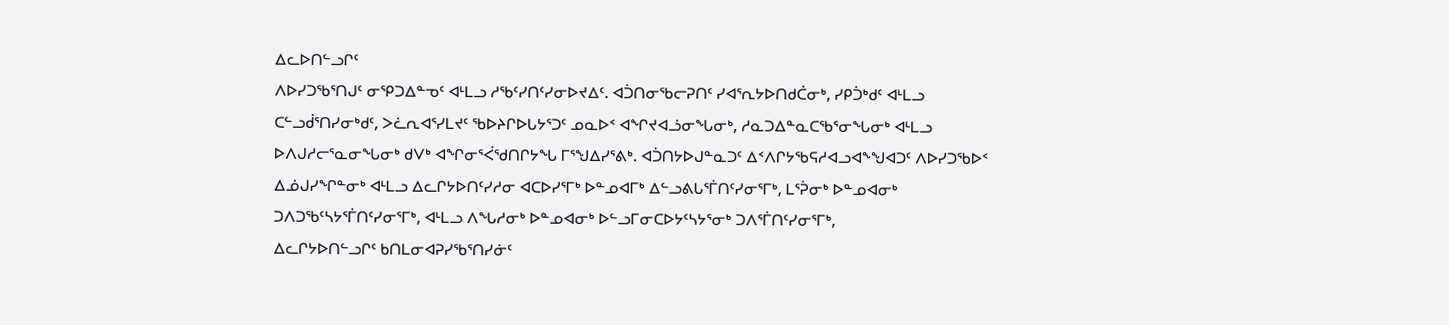ᐃᓚᐅᑎᓪᓗᒋᑦ
ᐱᐅᓯᑐᖃᕐᑎᒍᑦ ᓂᕿᑐᐃᓐᓀᑦ ᐊᒻᒪᓗ ᓱᖃᑦᓯᑎᑦᓯᓂᐅᔪᐃᑦ. ᐊᑑᑎᓂᖃᓕᕈᑎᑦ ᓯᐊᕐᕆᔭᐅᑎᑯᑖᓂᒃ, ᓯᑭᑑᒃᑯᑦ ᐊᒻᒪᓗ
ᑕᓪᓗᑰᕐᑎᓯᓂᒃᑯᑦ, ᐳᓛᕆᐊᕐᓯᒪᔪᑦ ᖃᐅᔨᒋᐅᒐᔭᕐᑐᑦ ᓄᓇᐅᑉ ᐊᖏᔪᐊᓘᓂᖓᓂᒃ, ᓱᓇᑐᐃᓐᓇᑕᖃᕐᓂᖓᓂᒃ ᐊᒻᒪᓗ
ᐅᐱᒍᓱᓕᕐᓇᓂᖓᓂᒃ ᑯᐯᒃ ᐊᖏᓂᕐᐹᖁᑎᒋᔭᖓ ᒥᕐᖑᐃᓯᕐᕕᒃ. ᐊᑑᑎᔭᐅᒍᓐᓇᑐᑦ ᐃᑉᐱᒋᔭᖃᕋᓱᐊᓗᐊᖕᖑᐊᑐᑦ ᐱᐅᓯᑐᖃᐅᑉ
ᐃᓅᒍᓯᖏᓐᓂᒃ ᐊᒻᒪᓗ ᐃᓚᒋᔭᐅᑎᑦᓯᓱᓂ ᐊᑕᐅᓯᕐᒥᒃ ᐅᓐᓄᐊᒥᒃ ᐃᓪᓗᕕᒐᕐᒦᑎᑦᓯᓂᕐᒥᒃ, ᒪᕐᕉᓂᒃ ᐅᓐᓄᐊᓂᒃ
ᑐᐱᑐᖃᑦᓴᔭᕐᒦᑎᑦᓯᓂᕐᒥᒃ, ᐊᒻᒪᓗ ᐱᖓᓱᓂᒃ ᐅᓐᓄᐊᓂᒃ ᐅᓪᓗᒥᓂᑕᐅᔭᑦᓴᔭᕐᓂᒃ ᑐᐱᕐᒦᑎᑦᓯᓂᕐᒥᒃ,
ᐃᓚᒋᔭᐅᑎᓪᓗᒋᑦ ᑲᑎᒪᓂᐊᕈᓯᖃᕐᑎᓯᓃᑦ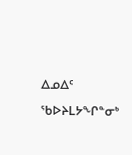ᐃᓄᐃᑦ ᖃᐅᔨᒪᔭᖏᓐᓂᒃ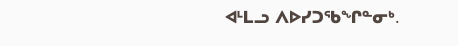ᐊᒻᒪᓗ ᐱᐅᓯᑐᖃᖏᓐᓂᒃ.